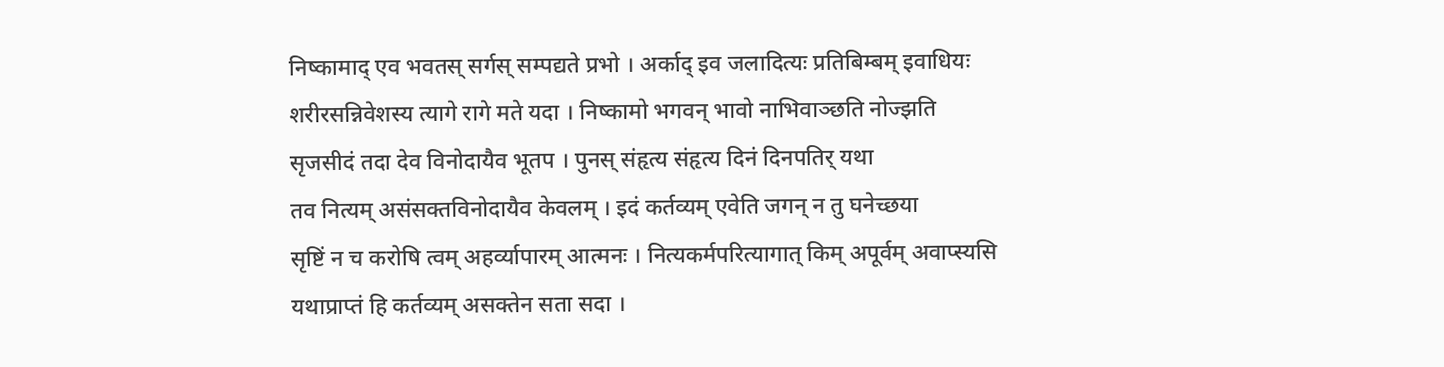निष्कामाद् एव भवतस् सर्गस् सम्पद्यते प्रभो । अर्काद् इव जलादित्यः प्रतिबिम्बम् इवाधियः
शरीरसन्निवेशस्य त्यागे रागे मते यदा । निष्कामो भगवन् भावो नाभिवाञ्छति नोज्झति
सृजसीदं तदा देव विनोदायैव भूतप । पुनस् संहृत्य संहृत्य दिनं दिनपतिर् यथा
तव नित्यम् असंसक्तविनोदायैव केवलम् । इदं कर्तव्यम् एवेति जगन् न तु घनेच्छया
सृष्टिं न च करोषि त्वम् अहर्व्यापारम् आत्मनः । नित्यकर्मपरित्यागात् किम् अपूर्वम् अवाप्स्यसि
यथाप्राप्तं हि कर्तव्यम् असक्तेन सता सदा ।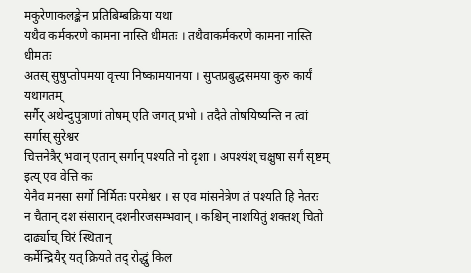मकुरेणाकलङ्केन प्रतिबिम्बक्रिया यथा
यथैव कर्मकरणे कामना नास्ति धीमतः । तथैवाकर्मकरणे कामना नास्ति धीमतः
अतस् सुषुप्तोपमया वृत्त्या निष्कामयानया । सुप्तप्रबुद्धसमया कुरु कार्यं यथागतम्
सर्गैर् अथेन्दुपुत्राणां तोषम् एति जगत् प्रभो । तदैते तोषयिष्यन्ति न त्वां सर्गास् सुरेश्वर
चित्तनेत्रैर् भवान् एतान् सर्गान् पश्यति नो दृशा । अपश्यंश् चक्षुषा सर्गं सृष्टम् इत्य् एव वेत्ति कः
येनैव मनसा सर्गो निर्मितः परमेश्वर । स एव मांसनेत्रेण तं पश्यति हि नेतरः
न चैतान् दश संसारान् दशनीरजसम्भवान् । कश्चिन् नाशयितुं शक्तश् चितो दार्ढ्याच् चिरं स्थितान्
कर्मेन्द्रियैर् यत् क्रियते तद् रोद्धुं किल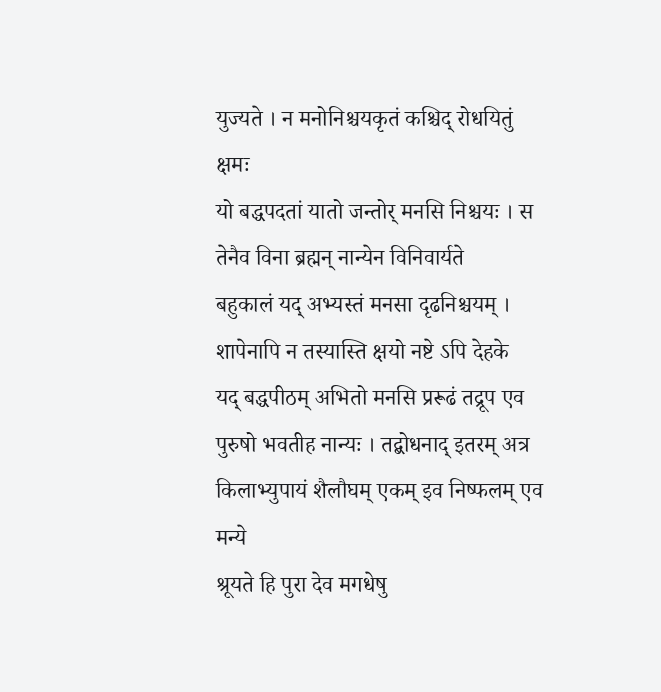युज्यते । न मनोनिश्चयकृतं कश्चिद् रोधयितुं क्षमः
यो बद्धपदतां यातो जन्तोर् मनसि निश्चयः । स तेनैव विना ब्रह्मन् नान्येन विनिवार्यते
बहुकालं यद् अभ्यस्तं मनसा दृढनिश्चयम् । शापेनापि न तस्यास्ति क्षयो नष्टे ऽपि देहके
यद् बद्धपीठम् अभितो मनसि प्ररूढं तद्रूप एव पुरुषो भवतीह नान्यः । तद्बोधनाद् इतरम् अत्र किलाभ्युपायं शैलौघम् एकम् इव निष्फलम् एव मन्ये
श्रूयते हि पुरा देव मगधेषु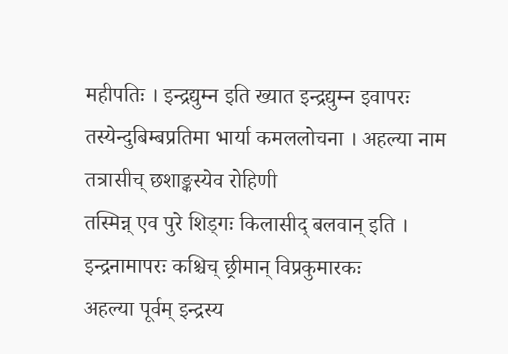महीपतिः । इन्द्रद्युम्न इति ख्यात इन्द्रद्युम्न इवापरः
तस्येन्दुबिम्बप्रतिमा भार्या कमललोचना । अहल्या नाम तत्रासीच् छशाङ्कस्येव रोहिणी
तस्मिन्न् एव पुरे शिड्गः किलासीद् बलवान् इति । इन्द्रनामापरः कश्चिच् छ्रीमान् विप्रकुमारकः
अहल्या पूर्वम् इन्द्रस्य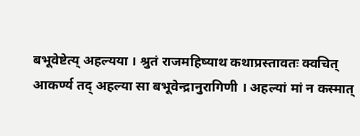बभूवेष्टेत्य् अहल्यया । श्रुतं राजमहिष्याथ कथाप्रस्तावतः क्वचित्
आकर्ण्य तद् अहल्या सा बभूवेन्द्रानुरागिणी । अहल्यां मां न कस्मात्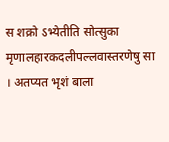स शक्रो ऽभ्येतीति सोत्सुका
मृणालहारकदलीपल्लवास्तरणेषु सा । अतप्यत भृशं बाला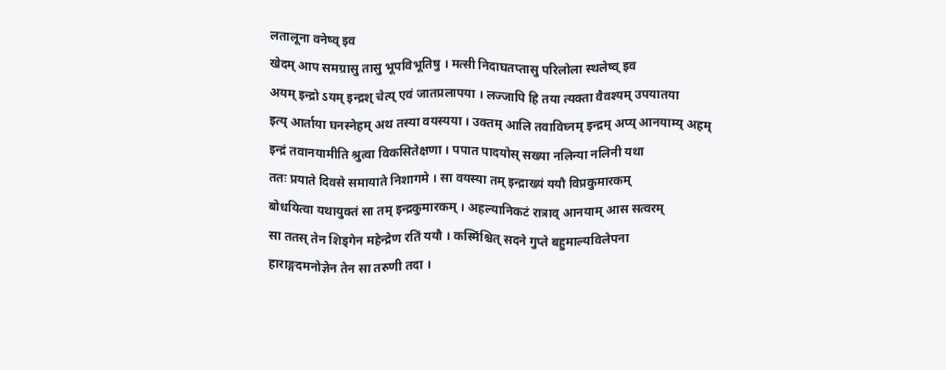लतालूना वनेष्व् इव
खेदम् आप समग्रासु तासु भूपविभूतिषु । मत्सी निदाघतप्तासु परिलोला स्थलेष्व् इव
अयम् इन्द्रो ऽयम् इन्द्रश् चेत्य् एवं जातप्रलापया । लज्जापि हि तया त्यक्ता वैवश्यम् उपयातया
इत्य् आर्ताया घनस्नेहम् अथ तस्या वयस्यया । उक्तम् आलि तवाविघ्नम् इन्द्रम् अप्य् आनयाम्य् अहम्
इन्द्रं तवानयामीति श्रुत्वा विकसितेक्षणा । पपात पादयोस् सख्या नलिन्या नलिनी यथा
ततः प्रयाते दिवसे समायाते निशागमे । सा वयस्या तम् इन्द्राख्यं ययौ विप्रकुमारकम्
बोधयित्वा यथायुक्तं सा तम् इन्द्रकुमारकम् । अहल्यानिकटं रात्राव् आनयाम् आस सत्वरम्
सा ततस् तेन शिड्गेन महेन्द्रेण रतिं ययौ । कस्मिंश्चित् सदने गुप्ते बहुमाल्यविलेपना
हाराङ्गदमनोज्ञेन तेन सा तरुणी तदा ।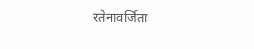रतेनावर्जिता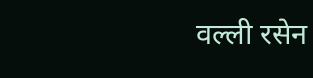वल्ली रसेन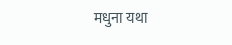मधुना यथा